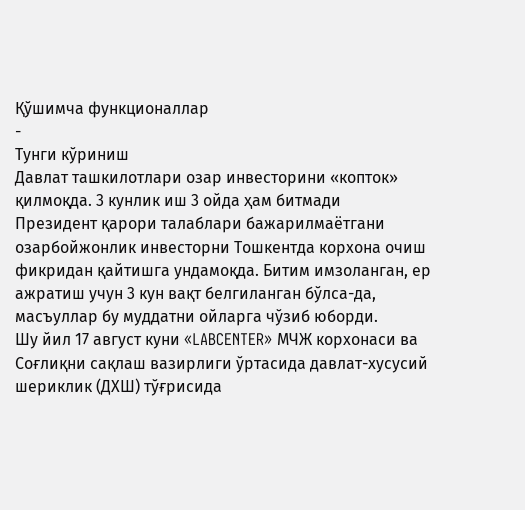Қўшимча функционаллар
-
Тунги кўриниш
Давлат ташкилотлари озар инвесторини «копток» қилмоқда. 3 кунлик иш 3 ойда ҳам битмади
Президент қарори талаблари бажарилмаётгани озарбойжонлик инвесторни Тошкентда корхона очиш фикридан қайтишга ундамоқда. Битим имзоланган, ер ажратиш учун 3 кун вақт белгиланган бўлса-да, масъуллар бу муддатни ойларга чўзиб юборди.
Шу йил 17 август куни «LABCENTER» МЧЖ корхонаси ва Соғлиқни сақлаш вазирлиги ўртасида давлат-хусусий шериклик (ДХШ) тўғрисида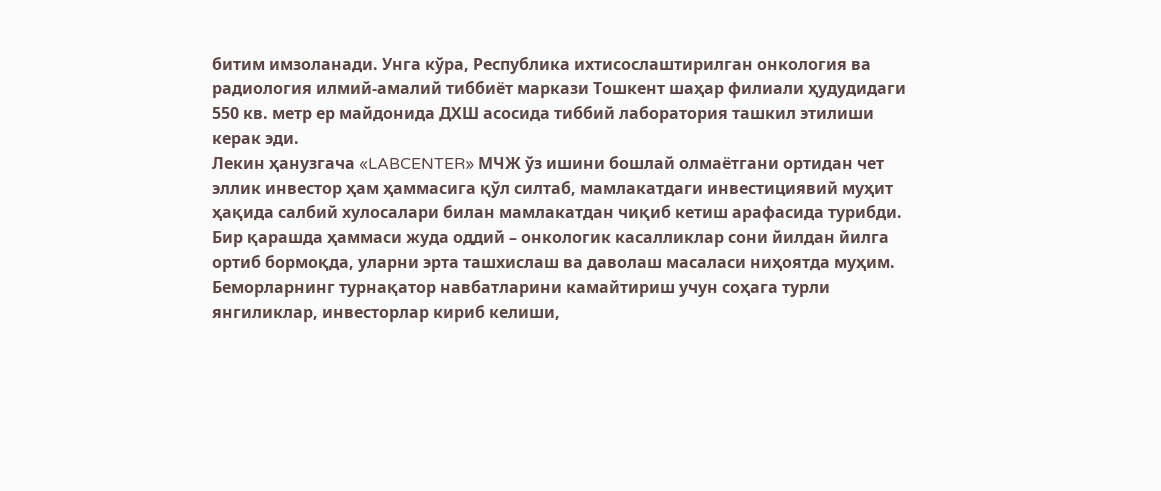битим имзоланади. Унга кўра, Республика ихтисослаштирилган онкология ва радиология илмий-амалий тиббиёт маркази Тошкент шаҳар филиали ҳудудидаги 550 кв. метр ер майдонида ДХШ асосида тиббий лаборатория ташкил этилиши керак эди.
Лекин ҳанузгача «LABCENTER» МЧЖ ўз ишини бошлай олмаётгани ортидан чет эллик инвестор ҳам ҳаммасига қўл силтаб, мамлакатдаги инвестициявий муҳит ҳақида салбий хулосалари билан мамлакатдан чиқиб кетиш арафасида турибди.
Бир қарашда ҳаммаси жуда оддий – онкологик касалликлар сони йилдан йилга ортиб бормоқда, уларни эрта ташхислаш ва даволаш масаласи ниҳоятда муҳим. Беморларнинг турнақатор навбатларини камайтириш учун соҳага турли янгиликлар, инвесторлар кириб келиши,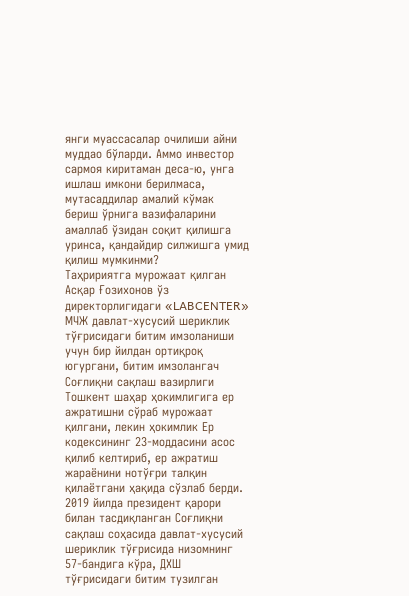янги муассасалар очилиши айни муддао бўларди. Аммо инвестор сармоя киритаман деса-ю, унга ишлаш имкони берилмаса, мутасаддилар амалий кўмак бериш ўрнига вазифаларини амаллаб ўзидан соқит қилишга уринса, қандайдир силжишга умид қилиш мумкинми?
Таҳририятга мурожаат қилган Асқар Ғозихонов ўз директорлигидаги «LABCENTER» МЧЖ давлат-хусусий шериклик тўғрисидаги битим имзоланиши учун бир йилдан ортиқроқ югургани, битим имзолангач Соғлиқни сақлаш вазирлиги Тошкент шаҳар ҳокимлигига ер ажратишни сўраб мурожаат қилгани, лекин ҳокимлик Ер кодексининг 23-моддасини асос қилиб келтириб, ер ажратиш жараёнини нотўғри талқин қилаётгани ҳақида сўзлаб берди.
2019 йилда президент қарори билан тасдиқланган Соғлиқни сақлаш соҳасида давлат-хусусий шериклик тўғрисида низомнинг 57-бандига кўра, ДХШ тўғрисидаги битим тузилган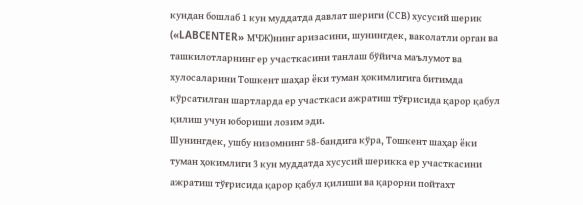кундан бошлаб 1 кун муддатда давлат шериги (ССВ) хусусий шерик («LABCENTER» МЧЖ)нинг аризасини, шунингдек, ваколатли орган ва ташкилотларнинг ер участкасини танлаш бўйича маълумот ва хулосаларини Тошкент шаҳар ёки туман ҳокимлигига битимда кўрсатилган шартларда ер участкаси ажратиш тўғрисида қарор қабул қилиш учун юбориши лозим эди.
Шунингдек, ушбу низомнинг 58-бандига кўра, Тошкент шаҳар ёки туман ҳокимлиги 3 кун муддатда хусусий шерикка ер участкасини ажратиш тўғрисида қарор қабул қилиши ва қарорни пойтахт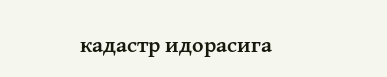кадастр идорасига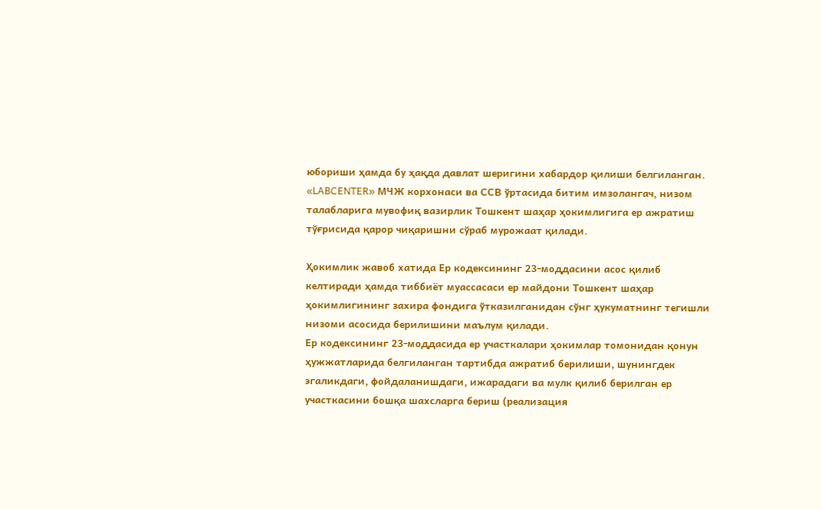юбориши ҳамда бу ҳақда давлат шеригини хабардор қилиши белгиланган.
«LABCENTER» МЧЖ корхонаси ва ССВ ўртасида битим имзолангач, низом талабларига мувофиқ вазирлик Тошкент шаҳар ҳокимлигига ер ажратиш тўғрисида қарор чиқаришни сўраб мурожаат қилади.

Ҳокимлик жавоб хатида Ер кодексининг 23-моддасини асос қилиб келтиради ҳамда тиббиёт муассасаси ер майдони Тошкент шаҳар ҳокимлигининг захира фондига ўтказилганидан сўнг ҳукуматнинг тегишли низоми асосида берилишини маълум қилади.
Ер кодексининг 23-моддасида ер участкалари ҳокимлар томонидан қонун ҳужжатларида белгиланган тартибда ажратиб берилиши, шунингдек эгаликдаги, фойдаланишдаги, ижарадаги ва мулк қилиб берилган ер участкасини бошқа шахсларга бериш (реализация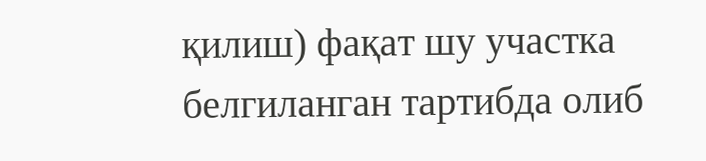қилиш) фақат шу участка белгиланган тартибда олиб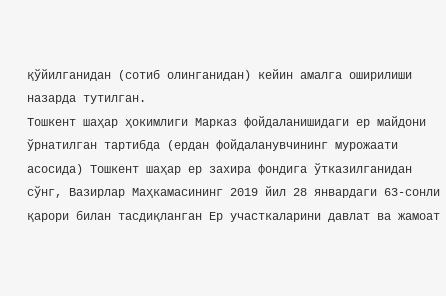қўйилганидан (сотиб олинганидан) кейин амалга оширилиши назарда тутилган.
Тошкент шаҳар ҳокимлиги Марказ фойдаланишидаги ер майдони ўрнатилган тартибда (ердан фойдаланувчининг мурожаати асосида) Тошкент шаҳар ер захира фондига ўтказилганидан сўнг, Вазирлар Маҳкамасининг 2019 йил 28 январдаги 63-сонли қарори билан тасдиқланган Ер участкаларини давлат ва жамоат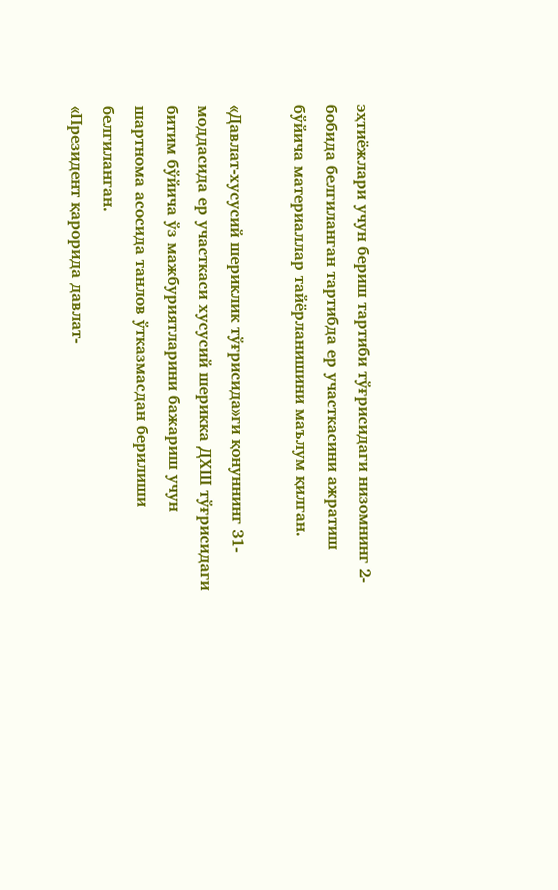эҳтиёжлари учун бериш тартиби тўғрисидаги низомнинг 2-бобида белгиланган тартибда ер участкасини ажратиш бўйича материаллар тайёрланишини маълум қилган.

«Давлат-хусусий шериклик тўғрисида»ги қонуннинг 31-моддасида ер участкаси хусусий шерикка ДХШ тўғрисидаги битим бўйича ўз мажбуриятларини бажариш учун шартнома асосида танлов ўтказмасдан берилиши белгиланган.
«Президент қарорида давлат-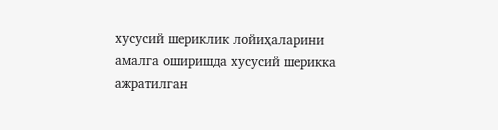хусусий шериклик лойиҳаларини амалга оширишда хусусий шерикка ажратилган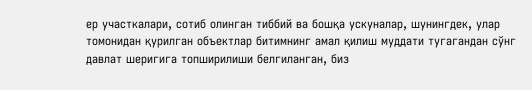ер участкалари, сотиб олинган тиббий ва бошқа ускуналар, шунингдек, улар томонидан қурилган объектлар битимнинг амал қилиш муддати тугагандан сўнг давлат шеригига топширилиши белгиланган, биз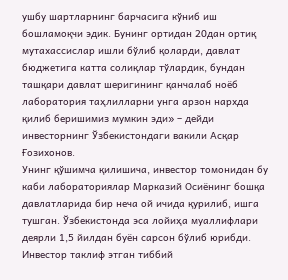ушбу шартларнинг барчасига кўниб иш бошламоқчи эдик. Бунинг ортидан 20дан ортиқ мутахассислар ишли бўлиб қоларди, давлат бюджетига катта солиқлар тўлардик, бундан ташқари давлат шеригининг қанчалаб ноёб лаборатория таҳлилларни унга арзон нархда қилиб беришимиз мумкин эди» – дейди инвесторнинг Ўзбекистондаги вакили Асқар Ғозихонов.
Унинг қўшимча қилишича, инвестор томонидан бу каби лабораториялар Марказий Осиёнинг бошқа давлатларида бир неча ой ичида қурилиб, ишга тушган. Ўзбекистонда эса лойиҳа муаллифлари деярли 1,5 йилдан буён сарсон бўлиб юрибди.
Инвестор таклиф этган тиббий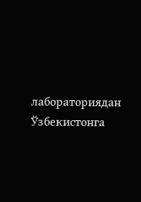лабораториядан Ўзбекистонга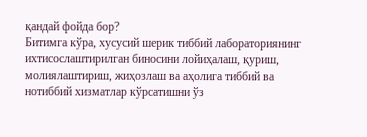қандай фойда бор?
Битимга кўра, хусусий шерик тиббий лабораториянинг ихтисослаштирилган биносини лойиҳалаш, қуриш, молиялаштириш, жиҳозлаш ва аҳолига тиббий ва нотиббий хизматлар кўрсатишни ўз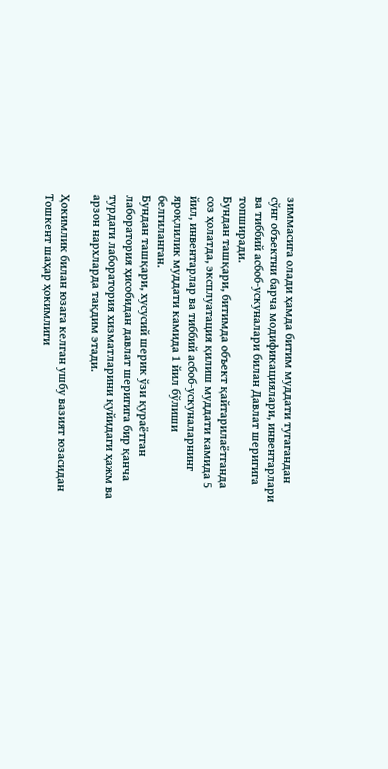зиммасига олади ҳамда битим муддати тугагандан сўнг объектни барча модификациялари, инвентарлари ва тиббий асбоб-ускуналари билан Давлат шеригига топширади.
Бундан ташқари, битимда объект қайтарилаётганда соз ҳолатда, эксплуатация қилиш муддати камида 5 йил, инвентарлар ва тиббий асбоб-ускуналарнинг яроқлилик муддати камида 1 йил бўлиши белгиланган.
Бундан ташқари, хусусий шерик ўзи қураётган лаборатория ҳисобидан давлат шеригига бир қанча турдаги лаборатория хизматларини қуйидаги ҳажм ва арзон нархларда тақдим этади.

Ҳокимлик билан юзага келган ушбу вазият юзасидан Тошкент шаҳар ҳокимлиги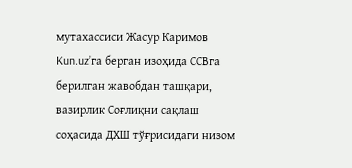мутахассиси Жасур Каримов Kun.uz’га берган изоҳида ССВга берилган жавобдан ташқари, вазирлик Соғлиқни сақлаш соҳасида ДХШ тўғрисидаги низом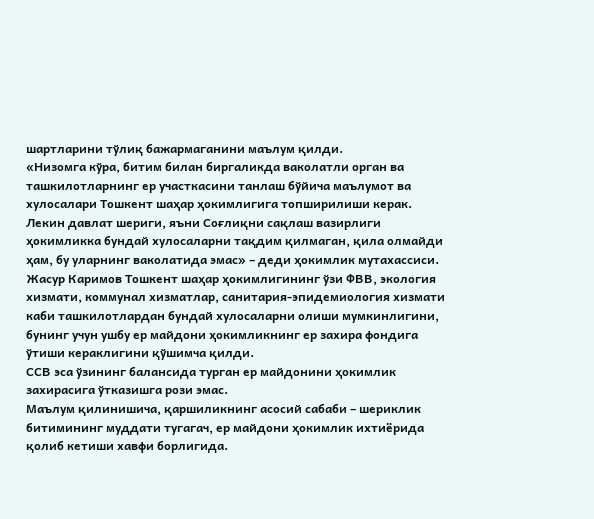шартларини тўлиқ бажармаганини маълум қилди.
«Низомга кўра, битим билан биргаликда ваколатли орган ва ташкилотларнинг ер участкасини танлаш бўйича маълумот ва хулосалари Тошкент шаҳар ҳокимлигига топширилиши керак. Лекин давлат шериги, яъни Соғлиқни сақлаш вазирлиги ҳокимликка бундай хулосаларни тақдим қилмаган, қила олмайди ҳам, бу уларнинг ваколатида эмас» – деди ҳокимлик мутахассиси.
Жасур Каримов Тошкент шаҳар ҳокимлигининг ўзи ФВВ, экология хизмати, коммунал хизматлар, санитария-эпидемиология хизмати каби ташкилотлардан бундай хулосаларни олиши мумкинлигини, бунинг учун ушбу ер майдони ҳокимликнинг ер захира фондига ўтиши кераклигини қўшимча қилди.
ССВ эса ўзининг балансида турган ер майдонини ҳокимлик захирасига ўтказишга рози эмас.
Маълум қилинишича, қаршиликнинг асосий сабаби – шериклик битимининг муддати тугагач, ер майдони ҳокимлик ихтиёрида қолиб кетиши хавфи борлигида.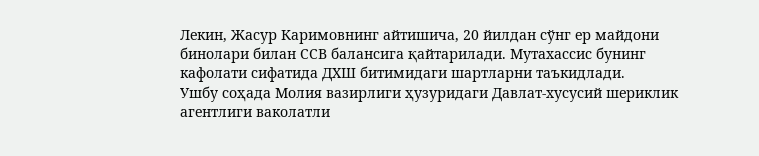Лекин, Жасур Каримовнинг айтишича, 20 йилдан сўнг ер майдони бинолари билан ССВ балансига қайтарилади. Мутахассис бунинг кафолати сифатида ДХШ битимидаги шартларни таъкидлади.
Ушбу соҳада Молия вазирлиги ҳузуридаги Давлат-хусусий шериклик агентлиги ваколатли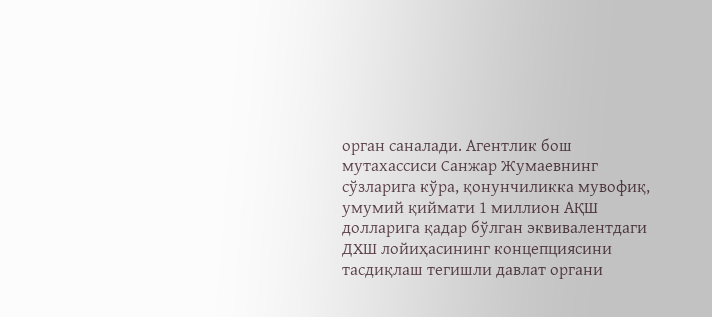орган саналади. Агентлик бош мутахассиси Санжар Жумаевнинг сўзларига кўра, қонунчиликка мувофиқ, умумий қиймати 1 миллион АҚШ долларига қадар бўлган эквивалентдаги ДХШ лойиҳасининг концепциясини тасдиқлаш тегишли давлат органи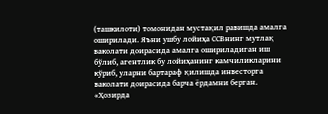(ташкилоти) томонидан мустақил равишда амалга оширилади. Яъни ушбу лойиҳа ССВнинг мутлақ ваколати доирасида амалга ошириладиган иш бўлиб, агентлик бу лойиҳанинг камчиликларини кўриб, уларни бартараф қилишда инвесторга ваколати доирасида барча ёрдамни берган.
«Ҳозирда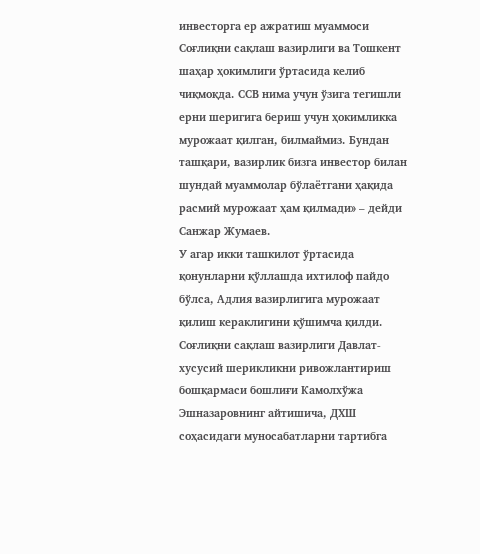инвесторга ер ажратиш муаммоси Соғлиқни сақлаш вазирлиги ва Тошкент шаҳар ҳокимлиги ўртасида келиб чиқмоқда. ССВ нима учун ўзига тегишли ерни шеригига бериш учун ҳокимликка мурожаат қилган, билмаймиз. Бундан ташқари, вазирлик бизга инвестор билан шундай муаммолар бўлаётгани ҳақида расмий мурожаат ҳам қилмади» – дейди Санжар Жумаев.
У агар икки ташкилот ўртасида қонунларни қўллашда ихтилоф пайдо бўлса, Адлия вазирлигига мурожаат қилиш кераклигини қўшимча қилди.
Соғлиқни сақлаш вазирлиги Давлат-хусусий шерикликни ривожлантириш бошқармаси бошлиғи Камолхўжа Эшназаровнинг айтишича, ДХШ соҳасидаги муносабатларни тартибга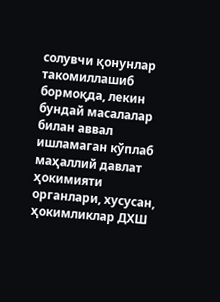солувчи қонунлар такомиллашиб бормоқда, лекин бундай масалалар билан аввал ишламаган кўплаб маҳаллий давлат ҳокимияти органлари, хусусан, ҳокимликлар ДХШ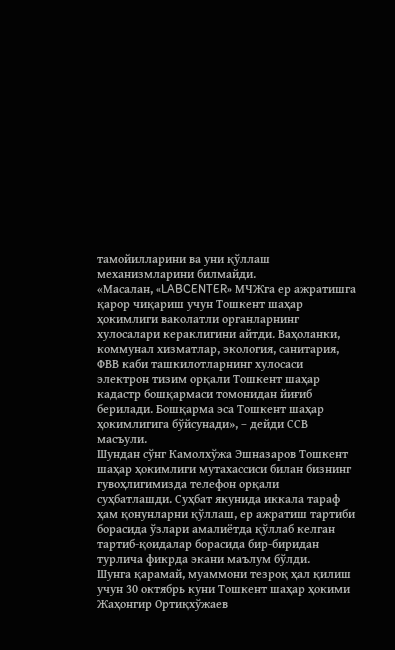тамойилларини ва уни қўллаш механизмларини билмайди.
«Масалан, «LABCENTER» МЧЖга ер ажратишга қарор чиқариш учун Тошкент шаҳар ҳокимлиги ваколатли органларнинг хулосалари кераклигини айтди. Ваҳоланки, коммунал хизматлар, экология, санитария, ФВВ каби ташкилотларнинг хулосаси электрон тизим орқали Тошкент шаҳар кадастр бошқармаси томонидан йиғиб берилади. Бошқарма эса Тошкент шаҳар ҳокимлигига бўйсунади», – дейди ССВ масъули.
Шундан сўнг Камолхўжа Эшназаров Тошкент шаҳар ҳокимлиги мутахассиси билан бизнинг гувоҳлигимизда телефон орқали суҳбатлашди. Суҳбат якунида иккала тараф ҳам қонунларни қўллаш, ер ажратиш тартиби борасида ўзлари амалиётда қўллаб келган тартиб-қоидалар борасида бир-биридан турлича фикрда экани маълум бўлди.
Шунга қарамай, муаммони тезроқ ҳал қилиш учун 30 октябрь куни Тошкент шаҳар ҳокими Жаҳонгир Ортиқхўжаев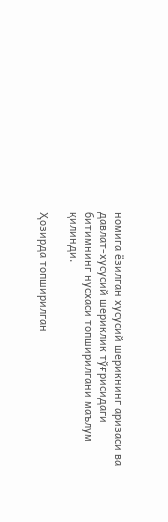номига ёзилган хусусий шерикнинг аризаси ва давлат-хусусий шериклик тўғрисидаги битимнинг нусхаси топширилгани маълум қилинди.

Ҳозирда топширилган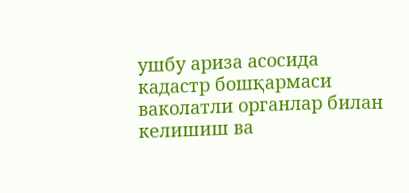ушбу ариза асосида кадастр бошқармаси ваколатли органлар билан келишиш ва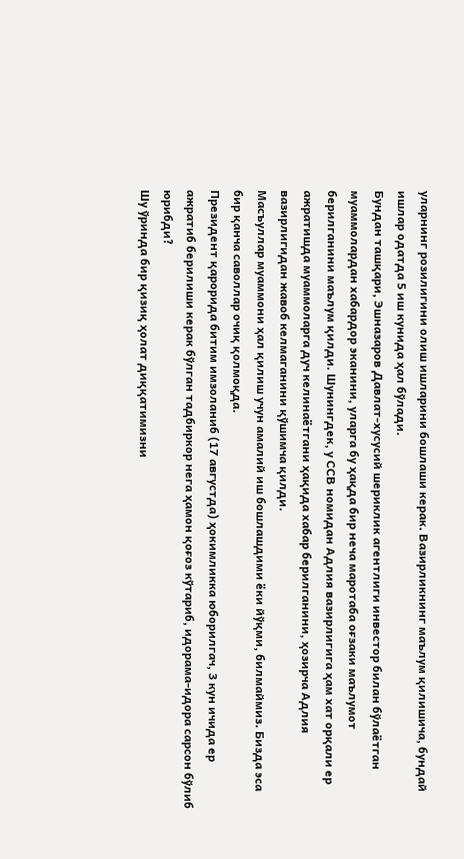уларнинг розилигини олиш ишларини бошлаши керак. Вазирликнинг маълум қилишича, бундай ишлар одатда 5 иш кунида ҳал бўлади.
Бундан ташқари, Эшназаров Давлат-хусусий шериклик агентлиги инвестор билан бўлаётган муаммолардан хабардор эканини, уларга бу ҳақда бир неча маротаба оғзаки маълумот берилганини маълум қилди. Шунингдек, у ССВ номидан Адлия вазирлигига ҳам хат орқали ер ажратишда муаммоларга дуч келинаётгани ҳақида хабар берилганини, ҳозирча Адлия вазирлигидан жавоб келмаганини қўшимча қилди.
Масъуллар муаммони ҳал қилиш учун амалий иш бошлашдими ёки йўқми, билмаймиз. Бизда эса бир қанча саволлар очиқ қолмоқда.
Президент қарорида битим имзоланиб (17 августда) ҳокимликка юборилгач, 3 кун ичида ер ажратиб берилиши керак бўлган тадбиркор нега ҳамон қоғоз кўтариб, идорама-идора сарсон бўлиб юрибди?
Шу ўринда бир қизиқ ҳолат диққатимизни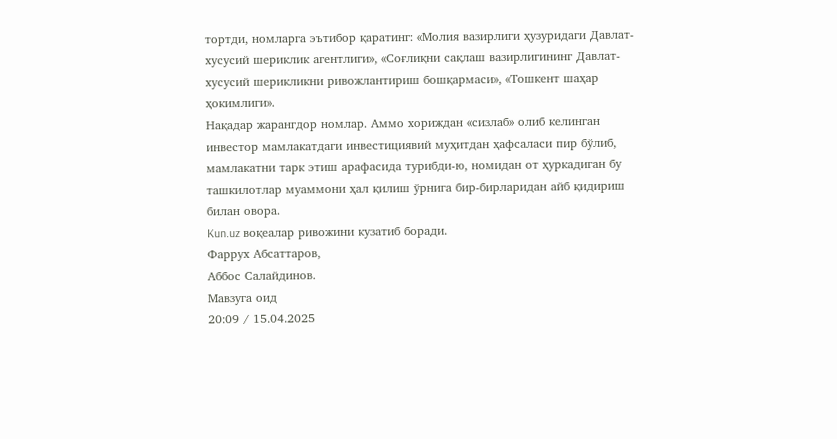тортди, номларга эътибор қаратинг: «Молия вазирлиги ҳузуридаги Давлат-хусусий шериклик агентлиги», «Соғлиқни сақлаш вазирлигининг Давлат-хусусий шерикликни ривожлантириш бошқармаси», «Тошкент шаҳар ҳокимлиги».
Нақадар жарангдор номлар. Аммо хориждан «сизлаб» олиб келинган инвестор мамлакатдаги инвестициявий муҳитдан ҳафсаласи пир бўлиб, мамлакатни тарк этиш арафасида турибди-ю, номидан от ҳуркадиган бу ташкилотлар муаммони ҳал қилиш ўрнига бир-бирларидан айб қидириш билан овора.
Kun.uz воқеалар ривожини кузатиб боради.
Фаррух Абсаттаров,
Аббос Салайдинов.
Мавзуга оид
20:09 / 15.04.2025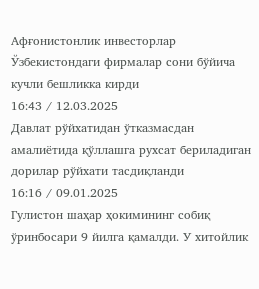Афғонистонлик инвесторлар Ўзбекистондаги фирмалар сони бўйича кучли бешликка кирди
16:43 / 12.03.2025
Давлат рўйхатидан ўтказмасдан амалиётида қўллашга рухсат бериладиган дорилар рўйхати тасдиқланди
16:16 / 09.01.2025
Гулистон шаҳар ҳокимининг собиқ ўринбосари 9 йилга қамалди. У хитойлик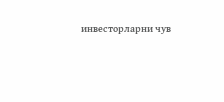инвесторларни чув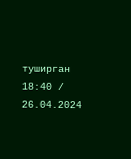туширган
18:40 / 26.04.2024